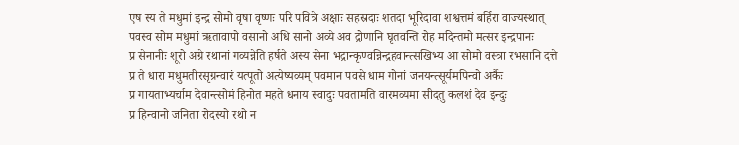एष स्य ते मधुमां इन्द्र सोमो वृषा वृष्णः परि पवित्रे अक्षाः सहस्रदाः शतदा भूरिदावा शश्वत्तमं बर्हिरा वाज्यस्थात्
पवस्व सोम मधुमां ऋतावापो वसानो अधि सानो अव्ये अव द्रोणानि घृतवन्ति रोह मदिन्तमो मत्सर इन्द्रपानः
प्र सेनानीः शूरो अग्रे रथानां गव्यन्नेति हर्षते अस्य सेना भद्रान्कृण्वन्निन्द्रहवान्त्सखिभ्य आ सोमो वस्त्रा रभसानि दत्ते
प्र ते धारा मधुमतीरसृग्रन्वारं यत्पूतो अत्येष्यव्यम् पवमान पवसे धाम गोनां जनयन्त्सूर्यमपिन्वो अर्कैः
प्र गायताभ्यर्चाम देवान्त्सोमं हिनोत महते धनाय स्वादुः पवतामति वारमव्यमा सीदतु कलशं देव इन्दुः
प्र हिन्वानो जनिता रोदस्यो रथो न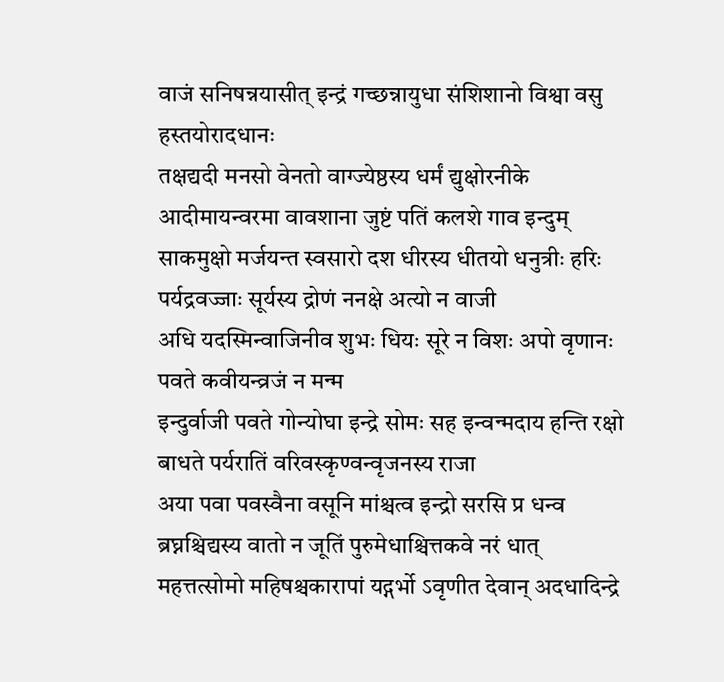वाजं सनिषन्नयासीत् इन्द्रं गच्छन्नायुधा संशिशानो विश्वा वसु हस्तयोरादधानः
तक्षद्यदी मनसो वेनतो वाग्ज्येष्ठस्य धर्मं द्युक्षोरनीके आदीमायन्वरमा वावशाना जुष्टं पतिं कलशे गाव इन्दुम्
साकमुक्षो मर्जयन्त स्वसारो दश धीरस्य धीतयो धनुत्रीः हरिः पर्यद्रवज्जाः सूर्यस्य द्रोणं ननक्षे अत्यो न वाजी
अधि यदस्मिन्वाजिनीव शुभः धियः सूरे न विशः अपो वृणानः पवते कवीयन्व्रजं न मन्म
इन्दुर्वाजी पवते गोन्योघा इन्द्रे सोमः सह इन्वन्मदाय हन्ति रक्षो बाधते पर्यरातिं वरिवस्कृण्वन्वृजनस्य राजा
अया पवा पवस्वैना वसूनि मांश्चत्व इन्द्रो सरसि प्र धन्व ब्रघ्नश्चिद्यस्य वातो न जूतिं पुरुमेधाश्चित्तकवे नरं धात्
महत्तत्सोमो महिषश्चकारापां यद्गर्भो ऽवृणीत देवान् अदधादिन्द्रे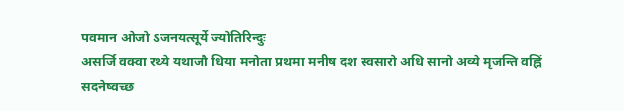पवमान ओजो ऽजनयत्सूर्ये ज्योतिरिन्दुः
असर्जि वक्वा रथ्ये यथाजौ धिया मनोता प्रथमा मनीष दश स्वसारो अधि सानो अव्ये मृजन्ति वह्निं सदनेष्वच्छ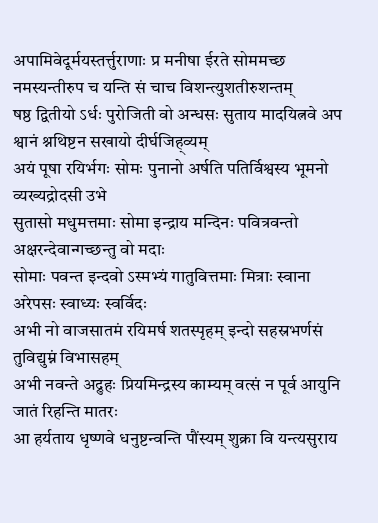अपामिवेदूर्मयस्तर्त्तुराणाः प्र मनीषा ईरते सोममच्छ नमस्यन्तीरुप च यन्ति सं चाच विशन्त्युशतीरुशन्तम्
षष्ठ द्वितीयो ऽर्धः पुरोजिती वो अन्धसः सुताय मादयित्नवे अप श्वानं श्नथिष्टन सखायो दीर्घजिह्व्यम्
अयं पूषा रयिर्भगः सोमः पुनानो अर्षति पतिर्विश्वस्य भूमनो व्यख्यद्रोदसी उभे
सुतासो मधुमत्तमाः सोमा इन्द्राय मन्दिनः पवित्रवन्तो अक्षरन्देवान्गच्छन्तु वो मदाः
सोमाः पवन्त इन्दवो ऽस्मभ्यं गातुवित्तमाः मित्राः स्वाना अरेपसः स्वाध्यः स्वर्विदः
अभी नो वाजसातमं रयिमर्ष शतस्पृहम् इन्दो सहस्रभर्णसं तुविद्युम्नं विभासहम्
अभी नवन्ते अद्रुहः प्रियमिन्द्रस्य काम्यम् वत्सं न पूर्व आयुनि जातं रिहन्ति मातरः
आ हर्यताय धृष्णवे धनुष्टन्वन्ति पौंस्यम् शुक्रा वि यन्त्यसुराय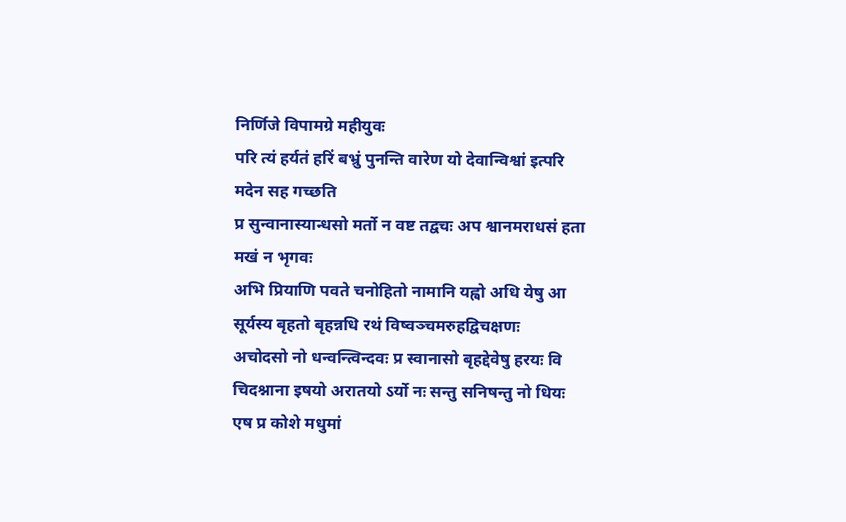निर्णिजे विपामग्रे महीयुवः
परि त्यं हर्यतं हरिं बभ्रुं पुनन्ति वारेण यो देवान्विश्वां इत्परि मदेन सह गच्छति
प्र सुन्वानास्यान्धसो मर्तो न वष्ट तद्वचः अप श्वानमराधसं हता मखं न भृगवः
अभि प्रियाणि पवते चनोहितो नामानि यह्वो अधि येषु आ सूर्यस्य बृहतो बृहन्नधि रथं विष्वञ्चमरुहद्विचक्षणः
अचोदसो नो धन्वन्त्विन्दवः प्र स्वानासो बृहद्देवेषु हरयः वि चिदश्नाना इषयो अरातयो ऽर्यो नः सन्तु सनिषन्तु नो धियः
एष प्र कोशे मधुमां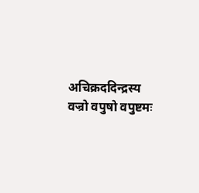अचिक्रददिन्द्रस्य वज्रो वपुषो वपुष्टमः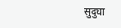सुदुघा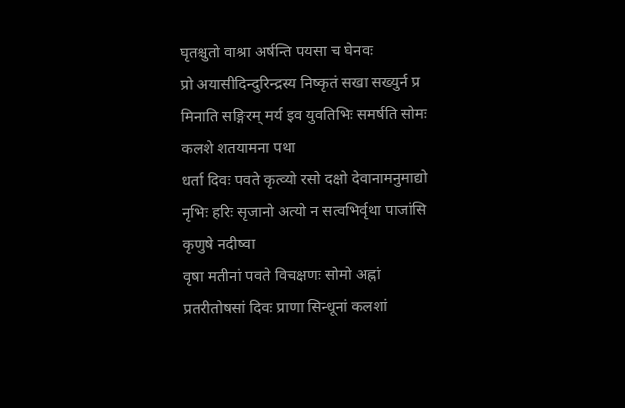घृतश्चुतो वाश्रा अर्षन्ति पयसा च घेनवः
प्रो अयासीदिन्दुरिन्द्रस्य निष्कृतं सखा सख्युर्न प्र मिनाति सङ्गिरम् मर्य इव युवतिभिः समर्षति सोमः कलशे शतयामना पथा
धर्ता दिवः पवते कृत्व्यो रसो दक्षो देवानामनुमाद्यो नृभिः हरिः सृजानो अत्यो न सत्वभिर्वृथा पाजांसि कृणुषे नदीष्वा
वृषा मतीनां पवते विचक्षणः सोमो अह्नां प्रतरीतोषसां दिवः प्राणा सिन्धूनां कलशां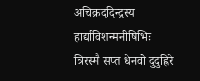अचिक्रददिन्द्रस्य हार्द्याविशन्मनीषिभिः
त्रिरस्मै सप्त धेनवो दुदुह्रिरे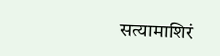सत्यामाशिरं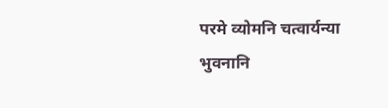परमे व्योमनि चत्वार्यन्या भुवनानि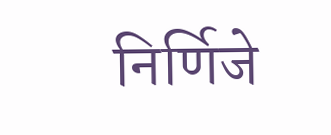निर्णिजे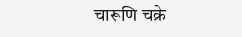चारूणि चक्रे